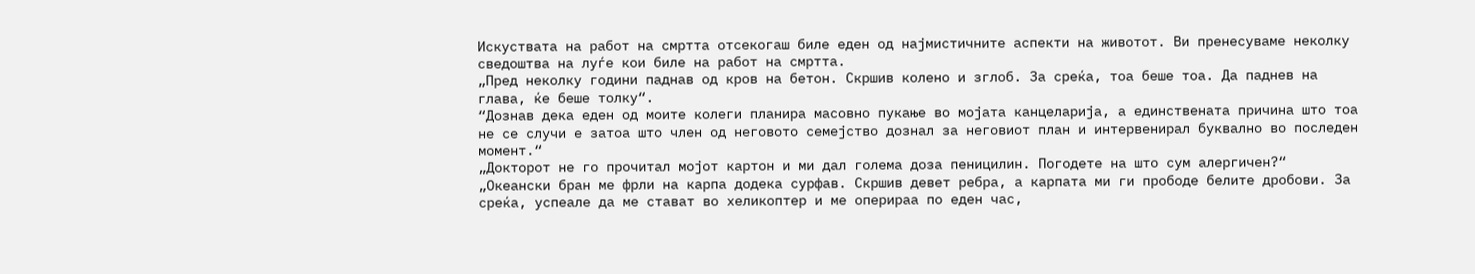Искуствата на работ на смртта отсекогаш биле еден од најмистичните аспекти на животот. Ви пренесуваме неколку сведоштва на луѓе кои биле на работ на смртта.
„Пред неколку години паднав од кров на бетон. Скршив колено и зглоб. За среќа, тоа беше тоа. Да паднев на глава, ќе беше толку“.
“Дознав дека еден од моите колеги планира масовно пукање во мојата канцеларија, а единствената причина што тоа не се случи е затоа што член од неговото семејство дознал за неговиот план и интервенирал буквално во последен момент.“
„Докторот не го прочитал мојот картон и ми дал голема доза пеницилин. Погодете на што сум алергичен?“
„Океански бран ме фрли на карпа додека сурфав. Скршив девет ребра, а карпата ми ги прободе белите дробови. За среќа, успеале да ме стават во хеликоптер и ме оперираа по еден час,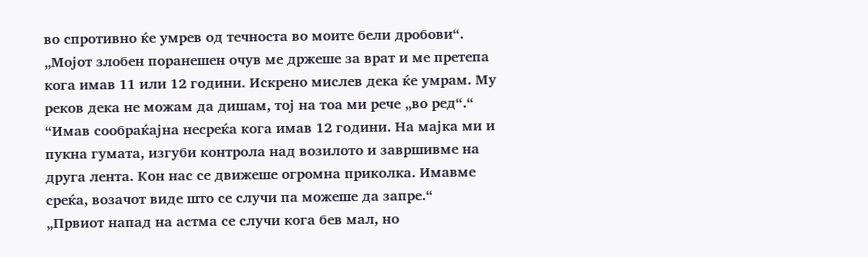во спротивно ќе умрев од течноста во моите бели дробови“.
„Мојот злобен поранешен очув ме држеше за врат и ме претепа кога имав 11 или 12 години. Искрено мислев дека ќе умрам. Му реков дека не можам да дишам, тој на тоа ми рече „во ред“.“
“Имав сообраќајна несреќа кога имав 12 години. На мајка ми и пукна гумата, изгуби контрола над возилото и завршивме на друга лента. Кон нас се движеше огромна приколка. Имавме среќа, возачот виде што се случи па можеше да запре.“
„Првиот напад на астма се случи кога бев мал, но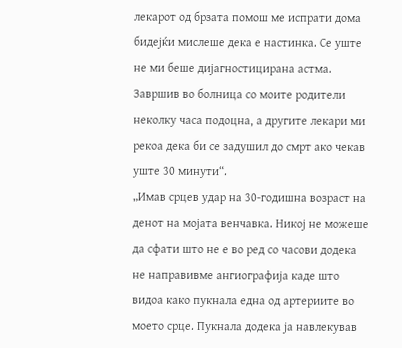лекарот од брзата помош ме испрати дома бидејќи мислеше дека е настинка. Се уште не ми беше дијагностицирана астма. Завршив во болница со моите родители неколку часа подоцна, а другите лекари ми рекоа дека би се задушил до смрт ако чекав уште 30 минути“.
„Имав срцев удар на 30-годишна возраст на денот на мојата венчавка. Никој не можеше да сфати што не е во ред со часови додека не направивме ангиографија каде што видоа како пукнала една од артериите во моето срце. Пукнала додека ја навлекував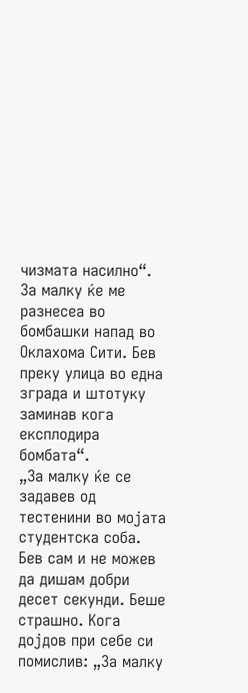чизмата насилно“.
За малку ќе ме разнесеа во бомбашки напад во Оклахома Сити. Бев преку улица во една зграда и штотуку заминав кога експлодира бомбата“.
„За малку ќе се задавев од тестенини во мојата студентска соба. Бев сам и не можев да дишам добри десет секунди. Беше страшно. Кога дојдов при себе си помислив: „За малку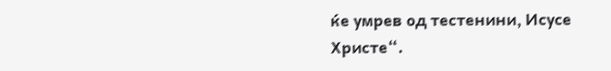ќе умрев од тестенини, Исусе Христе“.